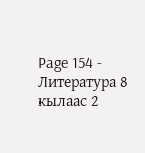Page 154 - Литература 8 кылаас 2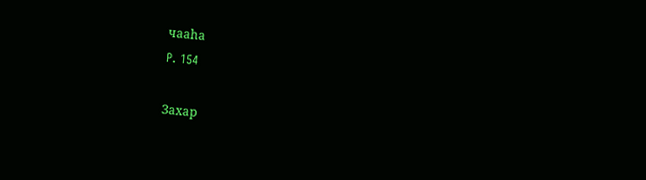чааhа
P. 154

Захар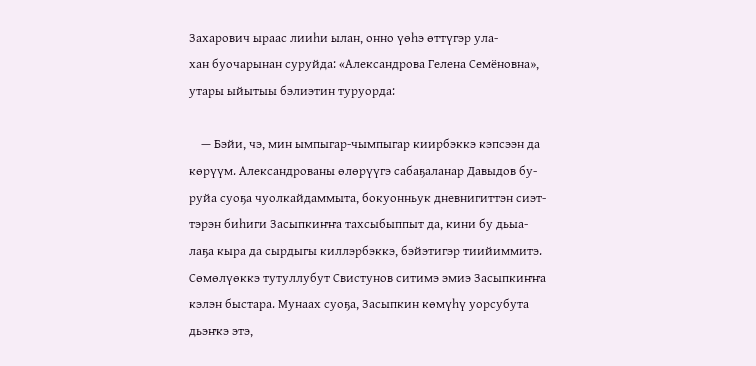Захарович ыраас лииһи ылан, онно үөһэ өттүгэр ула-
хан буочарынан суруйда: «Александрова Гелена Семёновна»,
утары ыйытыы бэлиэтин туруорда:

    — Бэйи, чэ, мин ымпыгар-чымпыгар киирбэккэ кэпсээн да
көрүүм. Александрованы өлөрүүгэ сабаҕаланар Давыдов бу-
руйа суоҕа чуолкайдаммыта, бокуонньук дневнигиттэн сиэт-
тэрэн биһиги Засыпкиҥҥа тахсыбыппыт да, кини бу дьыа-
лаҕа кыра да сырдыгы киллэрбэккэ, бэйэтигэр тиийиммитэ.
Сөмөлүөккэ тутуллубут Свистунов ситимэ эмиэ Засыпкиҥҥа
кэлэн быстара. Мунаах суоҕа, Засыпкин көмүһү уорсубута
дьэҥкэ этэ,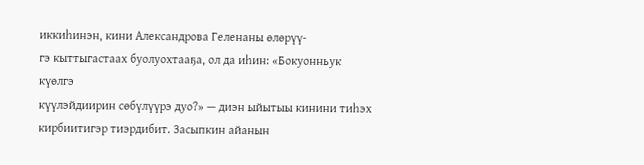иккиһинэн, кини Александрова Геленаны өлөрүү-
гэ кыттыгастаах буолуохтааҕа, ол да иһин: «Бокуонньук күөлгэ
күүлэйдиирин сөбүлүүрэ дуо?» — диэн ыйытыы кинини тиһэх
кирбиитигэр тиэрдибит. Засыпкин айанын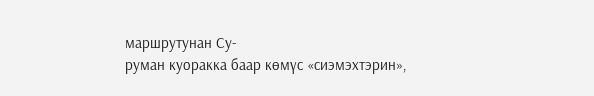маршрутунан Су-
руман куоракка баар көмүс «сиэмэхтэрин»,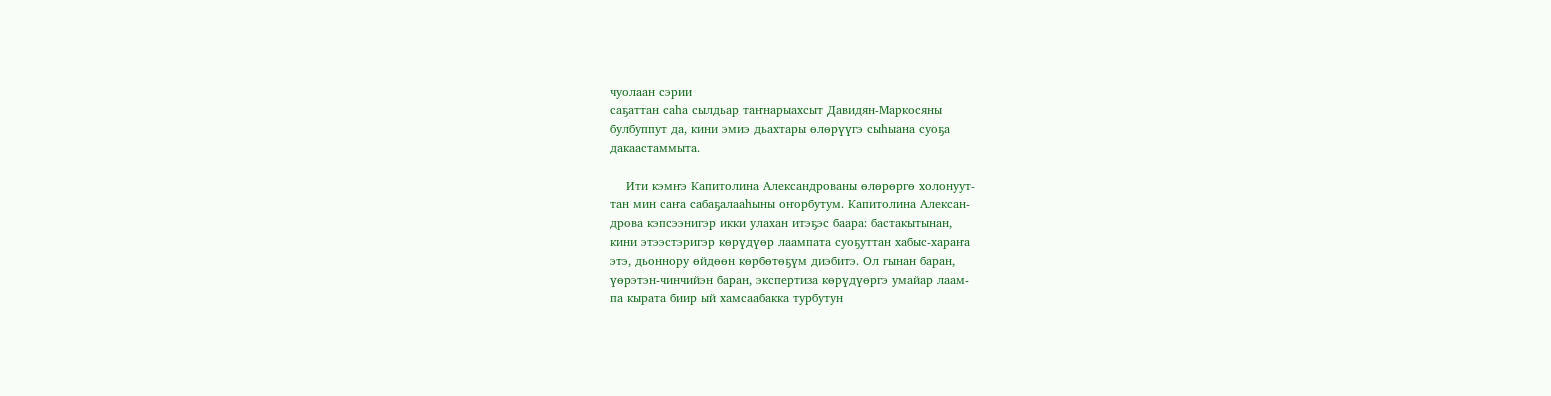чуолаан сэрии
саҕаттан саһа сылдьар таҥнарыахсыт Давидян-Маркосяны
булбуппут да, кини эмиэ дьахтары өлөрүүгэ сыһыана суоҕа
дакаастаммыта.

    Ити кэмҥэ Капитолина Александрованы өлөрөргө холонуут-
тан мин саҥа сабаҕалааһыны оҥорбутум. Капитолина Алексан-
дрова кэпсээнигэр икки улахан итэҕэс баара: бастакытынан,
кини этээстэригэр көрүдүөр лаампата суоҕуттан хабыс-хараҥа
этэ, дьоннору өйдөөн көрбөтөҕүм диэбитэ. Ол гынан баран,
үөрэтэн-чинчийэн баран, экспертиза көрүдүөргэ умайар лаам-
па кырата биир ый хамсаабакка турбутун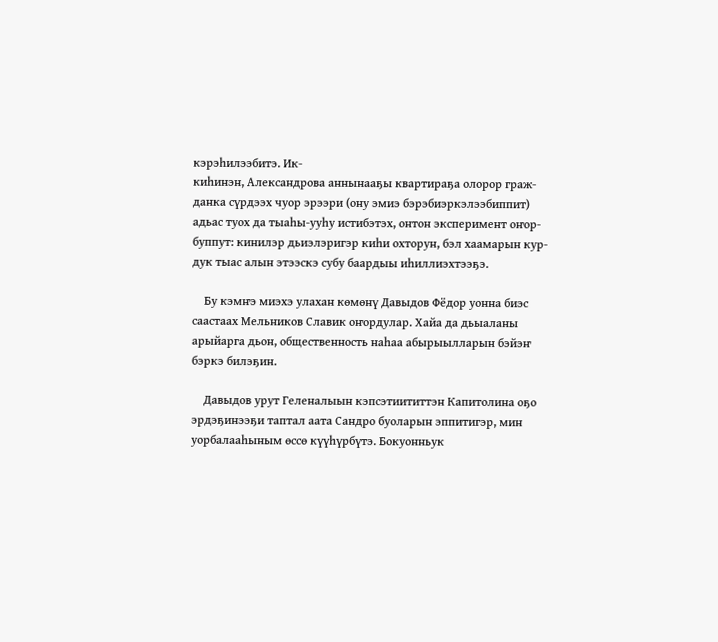кэрэһилээбитэ. Ик-
киһинэн, Александрова аннынааҕы квартираҕа олорор граж-
данка сүрдээх чуор эрээри (ону эмиэ бэрэбиэркэлээбиппит)
адьас туох да тыаһы-ууһу истибэтэх, онтон эксперимент оҥор-
буппут: кинилэр дьиэлэригэр киһи охторун, бэл хаамарын кур-
дук тыас алын этээскэ субу баардыы иһиллиэхтээҕэ.

    Бу кэмҥэ миэхэ улахан көмөнү Давыдов Фёдор уонна биэс
саастаах Мельников Славик оҥордулар. Хайа да дьыаланы
арыйарга дьон, общественность наһаа абырыылларын бэйэҥ
бэркэ билэҕин.

    Давыдов урут Геленалыын кэпсэтиититтэн Капитолина оҕо
эрдэҕинээҕи таптал аата Сандро буоларын эппитигэр, мин
уорбалааһыным өссө күүһүрбүтэ. Бокуонньук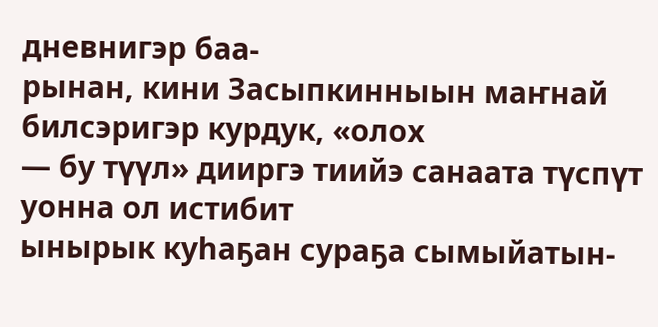дневнигэр баа-
рынан, кини Засыпкинныын маҥнай билсэригэр курдук, «олох
— бу түүл» дииргэ тиийэ санаата түспүт уонна ол истибит
ынырык куһаҕан сураҕа сымыйатын-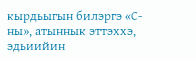кырдьыгын билэргэ «С-
ны», атыннык эттэххэ, эдьиийин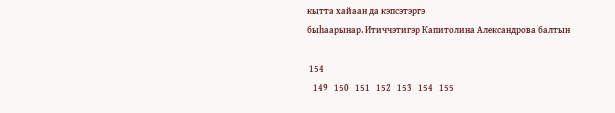кытта хайаан да кэпсэтэргэ
быһаарынар. Итиччэтигэр Капитолина Александрова балтын

 154
   149   150   151   152   153   154   155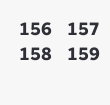156   157   158   159